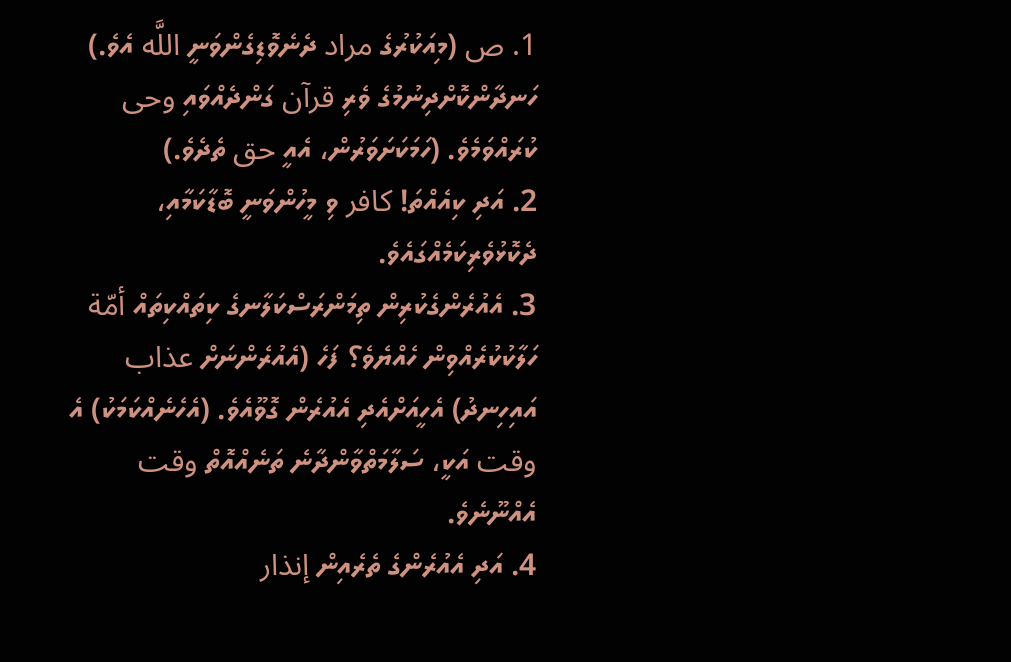1. ص (މިއަކުރުގެ مراد ދެނެވޮޑިގެންވަނީ اللَّه އެވެ.) ހަނދާންކޮށްދިނުމުގެ ވެރި قرآن ގަންދެއްވައި وحى ކުރައްވަމެވެ. (ހަމަކަށަވަރުން، އެއީ حق ތެދެވެ.)
2. އަދި ކިއެއްތަ! كافر ވި މީހުންވަނީ ބޮޑާކަމާއި، ދެކޮޅުވެރިކަމެއްގައެވެ.
3. އެއުރެންގެކުރިން ތިމަންރަސްކަލާނގެ ކިތައްކިތައް أمّة ހަލާކުކުރެއްވިން ހެއްޔެވެ؟ ފަހެ (އެއުރެންނަށް عذاب އައިހިނދު) އެހީއަށްއެދި އެއުރެން ގޮވޫއެވެ. (އެހެނެއްކަމަކު) އެ وقت އަކީ، ސަލާމަތްވާންދާނެ ތަނެއްއޮތް وقت އެއްނޫނެވެ.
4. އަދި އެއުރެންގެ ތެރެއިން إنذار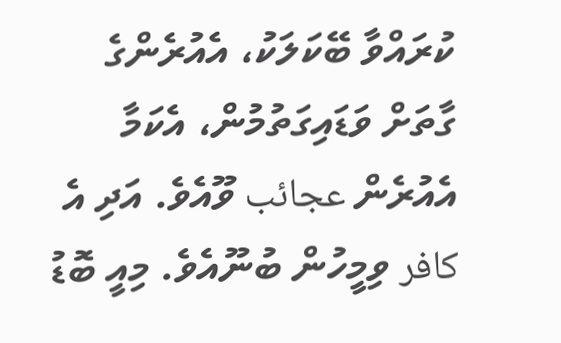ކުރައްވާ ބޭކަލަކު، އެއުރެންގެ ގާތަށް ވަޑައިގަތުމުން، އެކަމާ އެއުރެން عجائب ވޫއެވެ. އަދި އެ كافر ވިމީހުން ބުނޫއެވެ. މިއީ ބޮޑު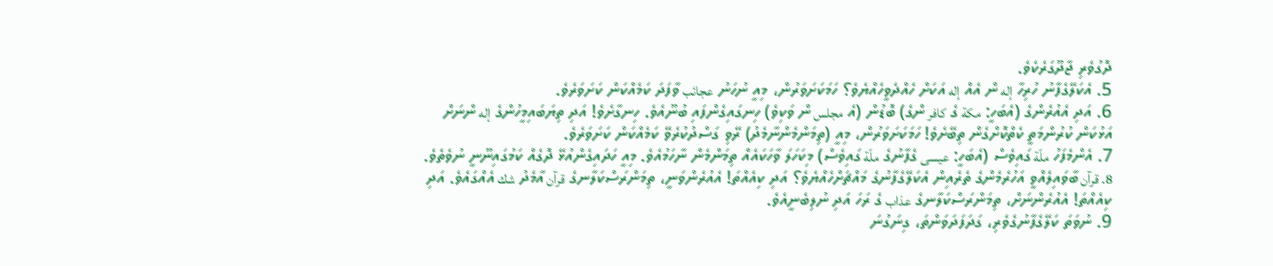ދޮގުވެރި ޖާދޫގަރެކެވެ.
5. އެކަލޭގެފާނު ހުރިހާ إله ން އެއް إله އަކަށް ހެއްދެވީހެއްޔެވެ؟ ހަމަކަށަވަރުން، މިއީ ނުހަނު عجائب ވާފަދަ ކަމެއްކަން ކަށަވަރެވެ.
6. އަދި އެއުރެންގެ (އެބަހީ: مكة ގެ كافر ންގެ) ބޮޑުން (އެ مجلس ން ވަކިވެ) ހިނގައިގެންފައި ބުނޫއެވެ. ހިނގާށެވެ! އަދި ތިޔަބައިމީހުންގެ إله ންނަށް އަޅުކަން ކުރުންމަތީ ކެތްކޮށްގެން ތިބޭށެވެ! ހަމަކަށަވަރުން، މިއީ (ތިމަންމެންނާމެދު) ރޭވި ގަސްދުކުރެވޭ ކަމެއްކަން ކަށަވަރެވެ.
7. އެންމެފަހު ملّة ގައިވެސް (އެބަހީ: عيسى ގެފާނުގެ ملّة ގައިވެސް) މިކަހަލަ ވާހަކައެއް ތިމަންމެން ނާހަމުއެވެ. މިއީ ހަދައިގެންއުޅޭ ދޮގެއް ކަމުގައިނޫނީ ނުވެތެވެ.
8. قرآن ބާވައިލެއްވީ އަހުރެމެންގެ ތެރެއިން އެކަލޭގެފާނުގެ މައްޗަށްހެއްޔެވެ؟ އަދި ކިއެއްތަ! އެއުރެންވަނީ، ތިމަންރަސްކަލާނގެ قرآن އާމެދު شك އެއްގައެވެ. އަދި ކިއެއްތަ! އެއުރެންނަށް، ތިމަންރަސްކަލާނގެ عذاب ގެ ރަހަ އަދި ނުލިބެނީއެވެ.
9. ނުވަތަ ކަލޭގެފާނުގެވެރި، ގަދަފަދަވަންތަ، ގިނަގުނަ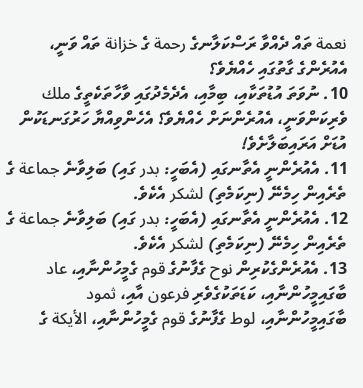نعمة ތައް ދެއްވާ ރަސްކަލާނގެ رحمة ގެ خزانة ތައް ވަނީ، އެއުރެންގެ ގާތުގައި ހެއްޔެވެ؟
10. ނުވަތަ އުޑުތަކާއި، ބިމާއި، އެދެމެދުގައި ވާހާތަކެތީގެ ملك ވެރިކަންވަނީ، އެއުރެންނަށް ހެއްޔެވެ؟ އެހެންވިއްޔާ ހަރުގަނޑަކުން އުޑަށް އަރައިބަލާށެވެ!
11. އެއުރެންނީ އެތާނގައި (އެބަހީ: بدر ގައި) ބަލިވާނެ جماعة ގެ ތެރެއިން ހިމެނޭ (ނިކަމެތި) لشكر އެކެވެ.
12. އެއުރެންނީ އެތާނގައި (އެބަހީ: بدر ގައި) ބަލިވާނެ جماعة ގެ ތެރެއިން ހިމެނޭ (ނިކަމެތި) لشكر އެކެވެ.
13. އެއުރެންގެކުރިން نوح ގެފާނުގެ قوم ގެމީހުންނާއި، عاد ބާގައިމީހުންނާއި، ކަޑަތަކުގެވެރި فرعون އާއި، ثمود ބާގައިމީހުންނާއި، لوط ގެފާނުގެ قوم ގެމީހުންނާއި، الأيكة ގެ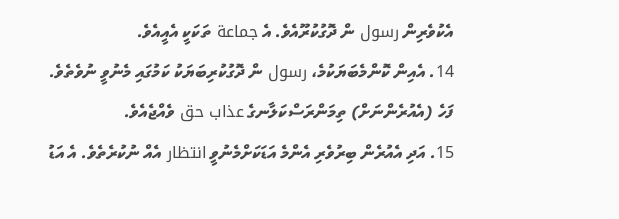އެކުވެރިން رسول ން ދޮގުކުރޫއެވެ. އެ جماعة ތަކަކީ އެއީއެވެ.
14. އެއިން ކޮންމެބަޔަކުމެ، رسول ން ދޮގުކުރިބަޔަކު ކަމުގައި މެނުވީ ނުވެތެވެ. ފަހެ (އެއުރެންނަށް) ތިމަންރަސްކަލާނގެ عذاب حق ވެއްޖެއެވެ.
15. އަދި އެއުރެން ބިރުވެރި އެންމެ އަޑަކަށްމެނުވީ انتظار އެއް ނުކުރެތެވެ. އެ އަޑު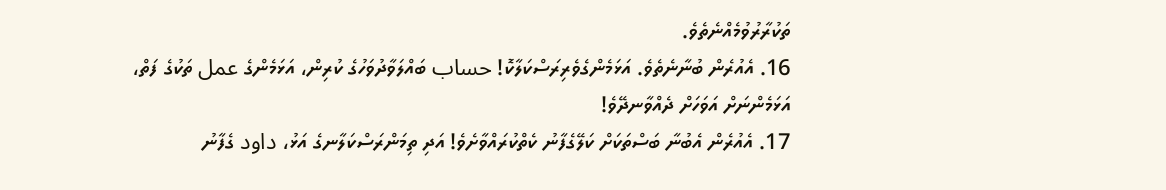ތަކުރާރުވުމެއްނެތެވެ.
16. އެއުރެން ބުނާނެތެވެ. އަޅަމެންގެވެރިރަސްކަލާކޮ! حساب ބައްލަވާދުވަހުގެ ކުރިން، އަޅަމެންގެ عمل ތަކުގެ ފަތް، އަޅަމެންނަށް އަވަހަށް ދެއްވާނދޭވެ!
17. އެއުރެން އެބުނާ ބަސްތަކަށް ކަލޭގެފާނު ކެތްކުރައްވާށެވެ! އަދި ތިމަންރަސްކަލާނގެ އަޅު، داود ގެފާނު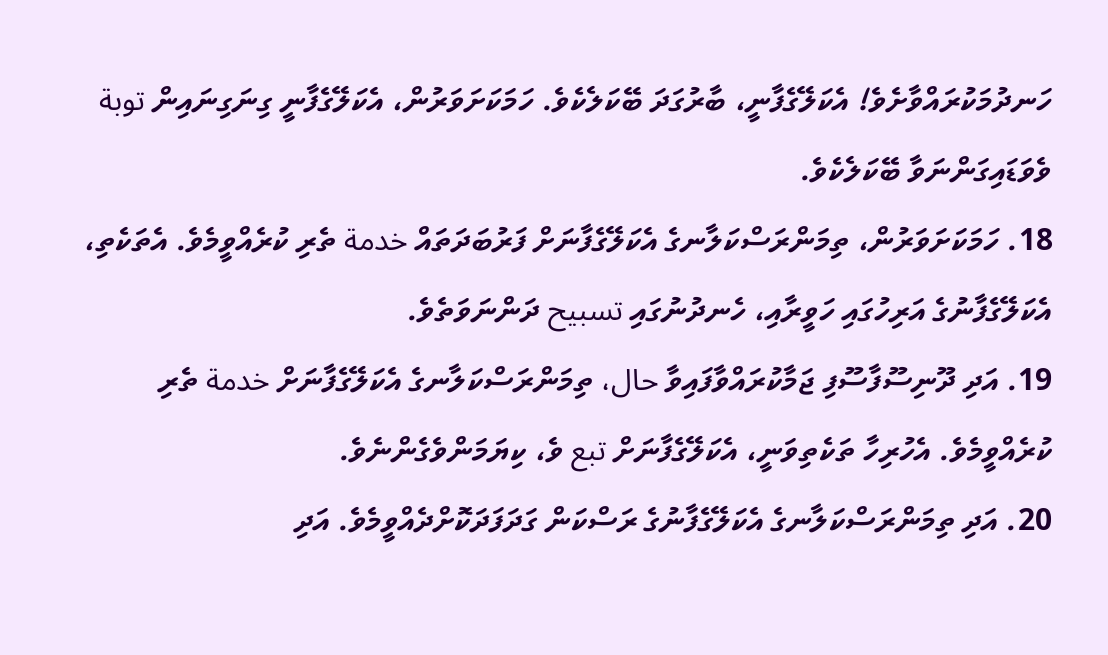ހަނދުމަކުރައްވާށެވެ! އެކަލޭގެފާނީ، ބާރުގަދަ ބޭކަލެކެވެ. ހަމަކަށަވަރުން، އެކަލޭގެފާނީ ގިނަގިނައިން توبة ވެވަޑައިގަންނަވާ ބޭކަލެކެވެ.
18. ހަމަކަށަވަރުން، ތިމަންރަސްކަލާނގެ އެކަލޭގެފާނަށް ފަރުބަދަތައް خدمة ތެރި ކުރެއްވީމެވެ. އެތަކެތި، އެކަލޭގެފާނުގެ އަރިހުގައި ހަވީރާއި، ހެނދުނުގައި تسبيح ދަންނަވަތެވެ.
19. އަދި ދޫނިސޫފާސޫފި ޖަމާކުރައްވާފައިވާ حال، ތިމަންރަސްކަލާނގެ އެކަލޭގެފާނަށް خدمة ތެރި ކުރެއްވީމެވެ. އެހުރިހާ ތަކެތިވަނީ، އެކަލޭގެފާނަށް تبع ވެ، ކިޔަމަންވެގެންނެވެ.
20. އަދި ތިމަންރަސްކަލާނގެ އެކަލޭގެފާނުގެ ރަސްކަން ގަދަފަދަކޮށްދެއްވީމެވެ. އަދި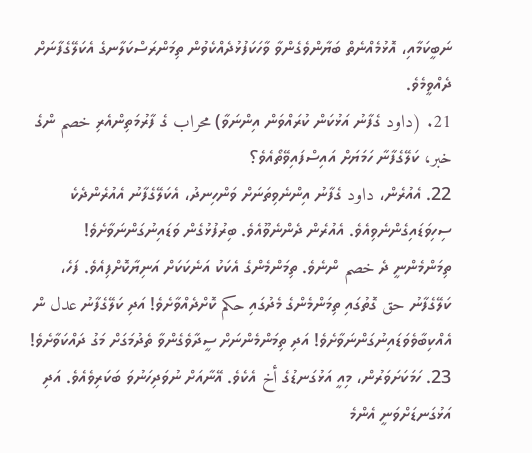ނަބީކަމާއި، އޮޅުމެއްނެތް ބަޔާންވެގެންވާ ވާހަކަފުޅުދެއްކެވުން ތިމަންރަސްކަލާނގެ އެކަލޭގެފާނަށް ދެއްވީމެވެ.
21. (داود ގެފާނު އަޅުކަން ކުރައްވަން އިންނަވާ) محراب ގެ ފާރުމަތިންއެރި خصم ންގެ خبر، ކަލޭގެފާނާ ހަމަޔަށް އައިސްފައިވޭތޯއެވެ؟
22. އެއުރެން، داود ގެފާނު އިންނެވިތަނަށް ވަންހިނދު، އެކަލޭގެފާނު އެއުރެންދެކެ ސިހިވަޑައިގެންނެވިއެވެ. އެއުރެން ދެންނެވޫއެވެ. ބިރުފުޅުގެން ވަޑައިނުގަންނަވާށެވެ! ތިމަންމެންނީ ދެ خصم ންނެވެ. ތިމަންމެންގެ އެކަކު އަނެކަކަށް އަނިޔާކޮށްފިއެވެ. ފަހެ، ކަލޭގެފާނު حق ގޮތުގައި ތިމަންމެންގެ މެދުގައި حكم ކޮށްދެއްވާށެވެ! އަދި ކަލޭގެފާނު عدل ން އެއްކިބާވެވަޑައިނުގަންނަވާށެވެ! އަދި ތިމަންމެންނަށް ސީދާވެގެންވާ ތެދުމަގަށް މަގު ދައްކަވާށެވެ!
23. ހަމަކަށަވަރުން، މިއީ އަޅުގަނޑުގެ أخ އެކެވެ. އޭނާއަށް ނުވަދިހަނުވަ ބަކަރިވެއެވެ. އަދި އަޅުގަނޑަށްވަނީ އެންމެ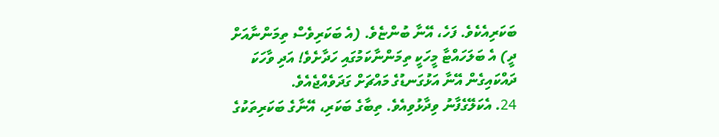ބަކަރިއެކެވެ. ފަހެ، އޭނާ ބުންޏެވެ. (އެ ބަކަރިވެސް ތިމަންނާއަށް ދީ) އެ ބަލަހައްޓާ މީހަކީ ތިމަންނާކަމުގައި ހަދާށެވެ! އަދި ވާހަކަ ދައްކައިގެން އޭނާ އަޅުގަނޑުގެ މައްޗަށް ގަދަވެއްޖެއެވެ.
24. އެކަލޭގެފާނު ވިދާޅުވިއެވެ. ތިބާގެ ބަކަރި، އޭނާގެ ބަކަރިތަކުގެ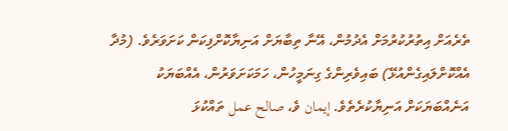ތެރެއަށް އިތުރުކުރުމަށް އެދުމުން، އޭނާ ތިބާޔަށް އަނިޔާކޮށްފިކަން ކަށަވަރެވެ. (މުދާ އެއްކޮށްލައިގެންއުޅޭ) ބައިވެރިންގެ ގިނަމީހުން، ހަމަކަށަވަރުން، އެއްބަޔަކު އަނެއްބަޔަކަށް އަނިޔާކުރެތެވެ. إيمان ވެ، صالح عمل ތައްކުޅަ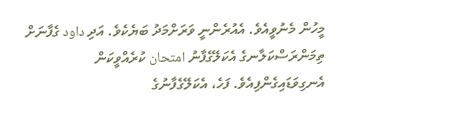މީހުން މެނުވީއެވެ. އެއުރެންނީ ވަރަށްމަދު ބަޔެކެވެ. އަދި داود ގެފާނަށް ތިމަންރަސްކަލާނގެ އެކަލޭގެފާނު امتحان ކުރެއްވީކަން އެނގިވަޑައިގެންފިއެވެ. ފަހެ، އެކަލޭގެފާނުގެ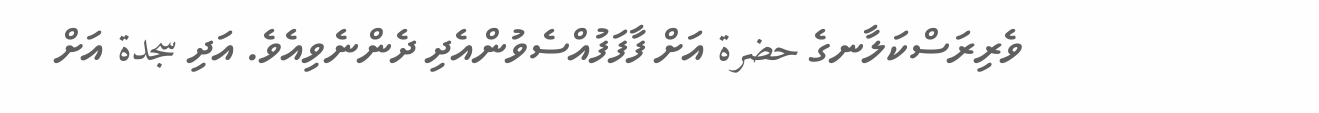ވެރިރަސްކަލާނގެ حضرة އަށް ފާފަފުއްސެވުންއެދި ދެންނެވިއެވެ. އަދި سجدة އަށް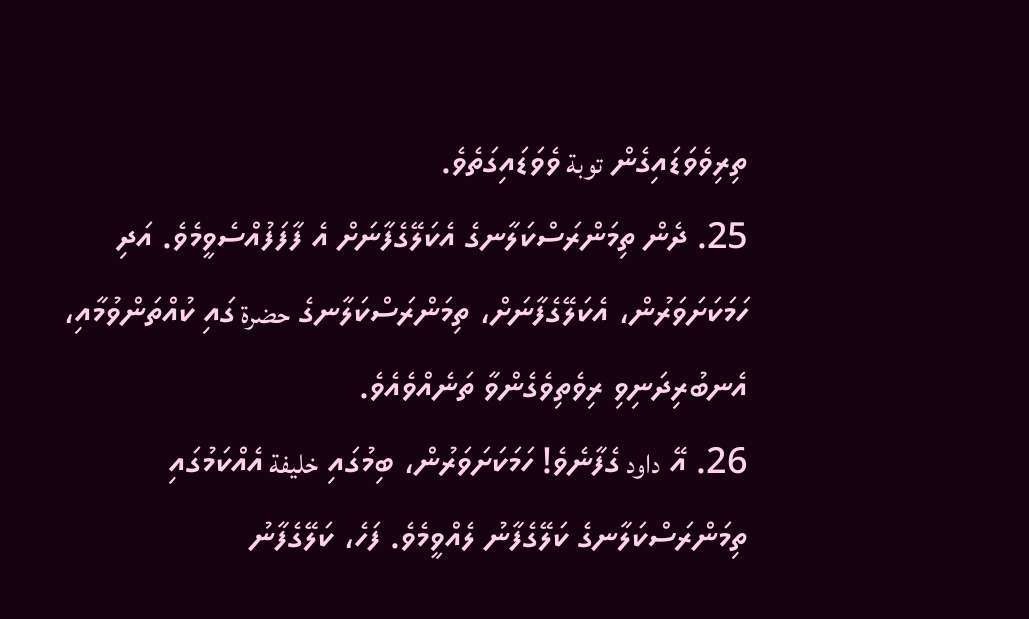ތިރިވެވަޑައިގެން توبة ވެވަޑައިގަތެވެ.
25. ދެން ތިމަންރަސްކަލާނގެ އެކަލޭގެފާނަށް އެ ފާފަފުއްސެވީމެވެ. އަދި ހަމަކަށަވަރުން، އެކަލޭގެފާނަށް، ތިމަންރަސްކަލާނގެ حضرة ގައި ކުއްތަންވުމާއި، އެނބުރިދަނިވި ރިވެތިވެގެންވާ ތަނެއްވެއެވެ.
26. އޭ داود ގެފާނެވެ! ހަމަކަށަވަރުން، ބިމުގައި خليفة އެއްކަމުގައި ތިމަންރަސްކަލާނގެ ކަލޭގެފާނު ލެއްވީމެވެ. ފަހެ، ކަލޭގެފާނު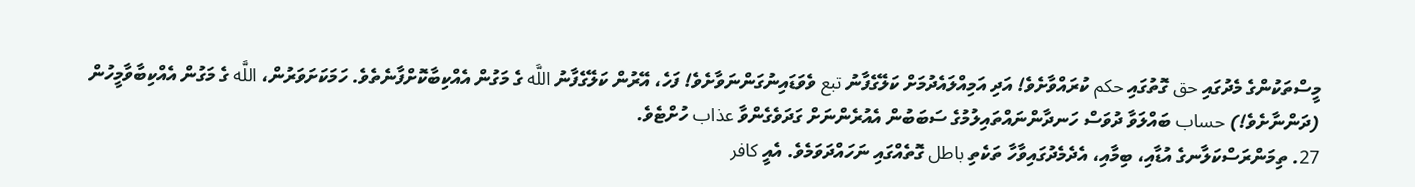މީސްތަކުންގެ މެދުގައި حق ގޮތުގައި حكم ކުރައްވާށެވެ! އަދި އަމިއްލައެދުމަށް ކަލޭގެފާނު تبع ވެވަޑައިނުގަންނަވާށެވެ! ފަހެ، އޭރުން ކަލޭގެފާނު اللَّه ގެ މަގުން އެއްކިބާކޮށްފާނެތެވެ. ހަމަކަށަވަރުން، اللَّه ގެ މަގުން އެއްކިބާވާމީހުން (ދަންނާށެވެ!) حساب ބައްލަވާ ދުވަސް ހަނދާންނައްތައިލުމުގެ ސަބަބުން އެއުރެންނަށް ގަދަވެގެންވާ عذاب ހުށްޓެވެ.
27. ތިމަންރަސްކަލާނގެ އުޑާއި، ބިމާއި، އެދެމެދުގައިވާހާ ތަކެތި باطل ގޮތެއްގައި ނަހައްދަވަމެވެ. އެއީ كافر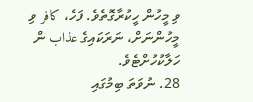ވި މީހުން ހީކުރާގޮތެވެ. ފަހެ، كافر ވި މީހުންނަށް، ނަރަކައިގެ عذاب ން ހަލާކުހުށްޓެވެ.
28. ނުވަތަ ބިމުގައި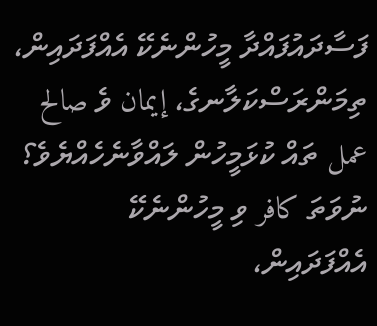ފަސާދައުފައްދާ މީހުންނެކޭ އެއްފަދައިން، ތިމަންރަސްކަލާނގެ، إيمان ވެ صالح عمل ތައް ކުޅަމީހުން ލައްވާނެހެއްޔެވެ؟ ނުވަތަ كافر ވި މީހުންނެކޭ އެއްފަދައިން،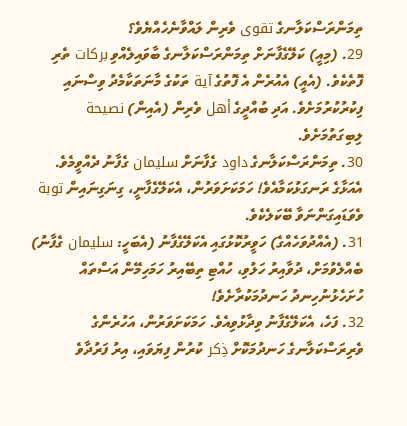ތިމަންރަސްކަލާނގެ تقوى ވެރިން ލައްވާނެހެއްޔެވެ؟
29. (މިއީ) ކަލޭގެފާނަށް ތިމަންރަސްކަލާނގެ ބާވައިލެއްވި بركات ތެރި ފޮތެކެވެ. (އެއީ) އެއުރެން އެ ފޮތުގެ آية ތަކުގެ މާނަތަކާމެދު ވިސްނައި ފިކުރުކުރުމަށެވެ. އަދި ބުއްދީގެ أهل ވެރިން (އެއިން) نصيحة ލިބިގަތުމަށެވެ.
30. ތިމަންރަސްކަލާނގެ داود ގެފާނަށް سليمان ގެފާނު ދެއްވީމެވެ. އެއަޅާގެ ރަނގަޅުކަމާއެވެ! ހަމަކަށަވަރުން، އެކަލޭގެފާނީ، ގިނަގިނައިން توبة ވެވަޑައިގަންނަވާ ބޭކަލެކެވެ.
31. (އެއްދުވަހެއްގެ) ހަވީރުކޮޅުގައި އެކަލޭގެފާނު (އެބަހީ: سليمان ގެފާނު) ބެއްލެވުމަށް، ދުވާއިރު ހަލުވި، ހުއްޓި ތިބޭއިރު ހަމަހިމޭން އަސްތައް ހުށަހެޅުނުހިނދު ހަނދުމަކުރާށެވެ!
32. ފަހެ، އެކަލޭގެފާނު ވިދާޅުވިއެވެ. ހަމަކަށަވަރުން، އަހުރެންގެ ވެރިރަސްކަލާނގެ ހަނދުމަކޮށް ذِكر ކުރުން ފިޔަވައި، އިރު ފަރުދާވެ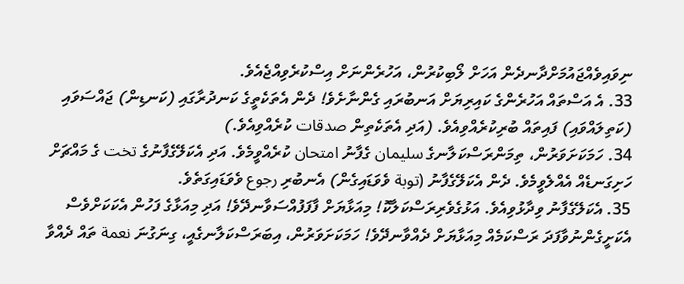ނިވައިވެއްޖައުމަށްދާނދެން އަހަށް ލޯބިކުރުން، އަހުރެންނަށް އިސްކުރެވިއްޖެއެވެ.
33. އެ އަސްތައް އަހުރެންގެ ކައިރިޔަށް އަނބުރައި ގެންނާށެވެ! ދެން އެތަކެތީގެ ކަނދުރާގައި (ކަނޑިން) ޖައްސަވައި (ކަތިލައްވައި) ފައިތައް ބުރިކުރެއްވިއެވެ. (އަދި އެތަކެތިން صدقات ކުރެއްވިއެވެ.)
34. ހަމަކަށަވަރުން، ތިމަންރަސްކަލާނގެ سليمان ގެފާނު امتحان ކުރެއްވީމެވެ. އަދި އެކަލޭގެފާނުގެ تخت ގެ މައްޗަށް ހަށިގަނޑެއް އެއްލެވީމެވެ. ދެން އެކަލޭގެފާނު (توبة ވެވަޑައިގެން) އެނބުރި رجوع ވެވަޑައިގަތެވެ.
35. އެކަލޭގެފާނު ވިދާޅުވިއެވެ. އަޅުގެވެރިރަސްކަލާކޮ! މިއަޅާޔަށް ފާފަފުއްސަވާނދޭވެ! އަދި މިއަޅާގެ ފަހުން އެކަކަށްވެސް އެކަށީގެންނުވާފަދަ ރަސްކަމެއް މިއަޅާޔަށް ދެއްވާނދޭވެ! ހަމަކަށަވަރުން، އިބަރަސްކަލާނގެއީ، ގިނަގުނަ نعمة ތައް ދެއްވާ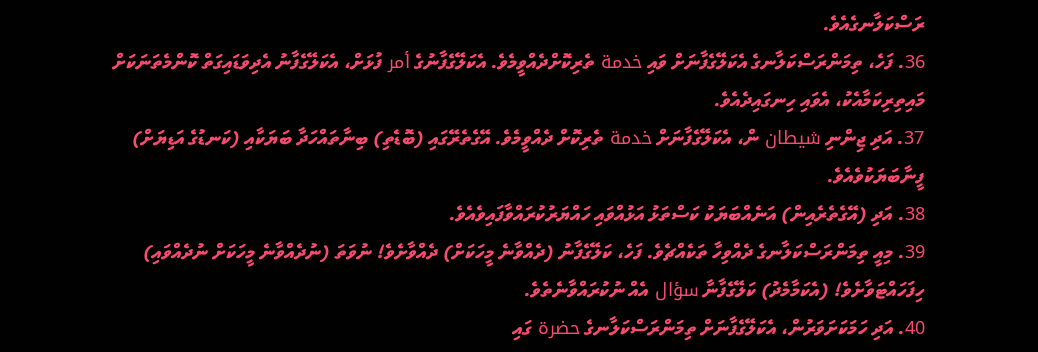ރަސްކަލާނގެއެވެ.
36. ފަހެ، ތިމަންރަސްކަލާނގެ އެކަލޭގެފާނަށް ވައި خدمة ތެރިކޮށްދެއްވީމެވެ. އެކަލޭގެފާނުގެ أمر ފުޅަށް، އެކަލޭގެފާނު އެދިވަޑައިގަތް ކޮންމެތަނަކަށް މައިތިރިކަމާއެކު، އެވައި ހިނގައިދެއެވެ.
37. އަދި ޖިންނި شيطان ން، އެކަލޭގެފާނަށް خدمة ތެރިކޮށް ދެއްވީމެވެ. އޭގެތެރޭގައި (ބޮޑެތި) ބިނާތައްހަދާ ބަޔަކާއި (ކަނޑުގެ އަޑިޔަށް) ފީނާބަޔަކުވެއެވެ.
38. އަދި (އޭގެތެރެއިން) އަނެއްބަޔަކު ކަސްތަޅު އަޅުއްވައި ހައްޔަރުކުރައްވާފައިވެއެވެ.
39. މިއީ ތިމަންރަސްކަލާނގެ ދެއްވިހާ ތަކެއްޗެވެ. ފަހެ، ކަލޭގެފާނު (ދެއްވާނެ މީހަކަށް) ދެއްވާށެވެ! ނުވަތަ (ނުދެއްވާނެ މީހަކަށް ނުދެއްވައި) ހިފަހައްޓަވާށެވެ! (އެކަމާމެދު) ކަލޭގެފާނާ سؤال އެއް ނުކުރައްވާނެތެވެ.
40. އަދި ހަމަކަށަވަރުން، އެކަލޭގެފާނަށް ތިމަންރަސްކަލާނގެ حضرة ގައި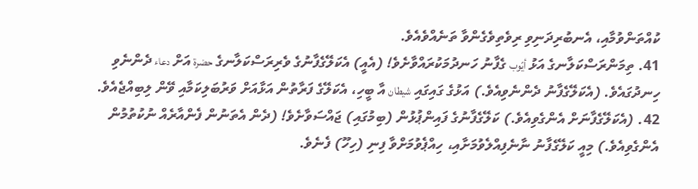ކުއްތަންވުމާއި، އެނބުރިދަނިވި ރިވެތިވެގެންވާ ތަނެއްވެއެވެ.
41. ތިމަންރަސްކަލާނގެ އަޅު أيّوب ގެފާނު ހަނދުމަކުރައްވާށެވެ! (އެއީ) އެކަލޭގެފާނުގެ ވެރިރަސްކަލާނގެ حضرة އަށް دعاء ދެންނެވި ހިނދުގައެވެ. (އެކަލޭގެފާނު ދެންނެވިއެވެ.) އަޅުގެ ގައިގައި شيطان އާ ބީހި، އެކަލޭގެ ފަރާތުން އަޅާއަށް ވަރުބަލިކަމާއި ވޭން ލިބިއްޖެއެވެ.
42. (އެކަލޭގެފާނަށް އެންގެވިއެވެ.) ކަލޭގެފާނުގެ ފައިންޕުޅުން (ބިމުގައި) ޖައްސަވާށެވެ! (ދެން އެތަނުން ފެންއާރެއް ނުކުތުމުން އެންގެވިއެވެ.) މިއީ ކަލޭގެފާނު ނާނެފިއްލެވުމަށާއި، ހިއްޕެވުމަށްވާ ފިނި (ހިހޫ) ފެނެވެ.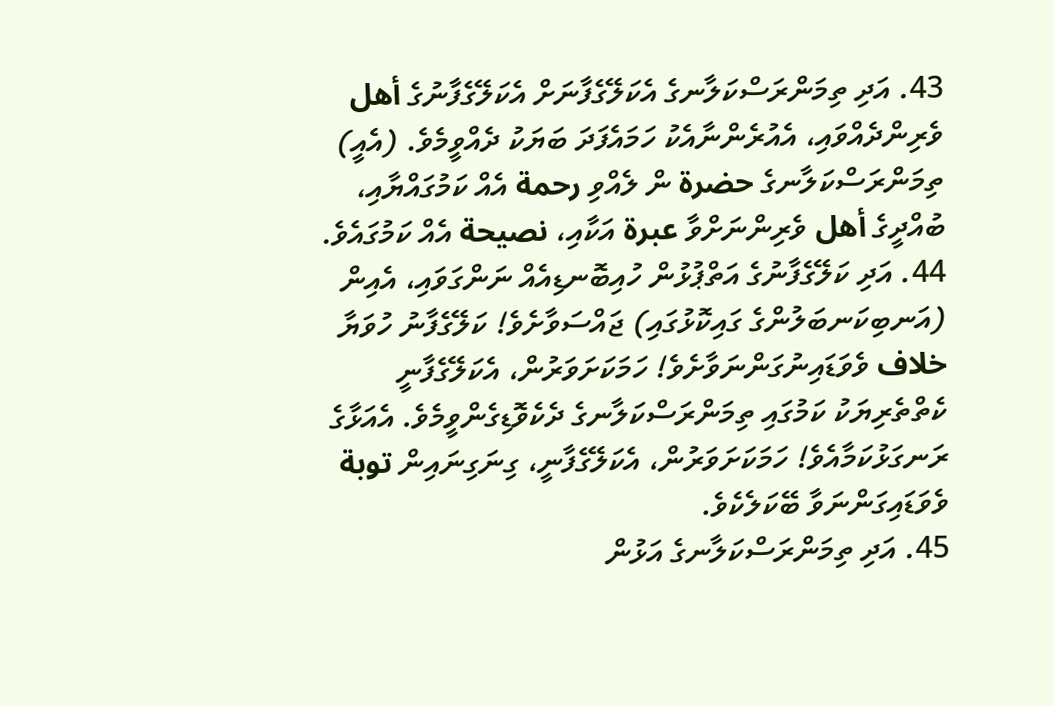43. އަދި ތިމަންރަސްކަލާނގެ އެކަލޭގެފާނަށް އެކަލޭގެފާނުގެ أهل ވެރިންދެއްވައި، އެއުރެންނާއެކު ހަމައެފަދަ ބަޔަކު ދެއްވީމެވެ. (އެއީ) ތިމަންރަސްކަލާނގެ حضرة ން ލެއްވި رحمة އެއް ކަމުގައްޔާއި، ބުއްދީގެ أهل ވެރިންނަށްވާ عبرة އަކާއި، نصيحة އެއް ކަމުގައެވެ.
44. އަދި ކަލޭގެފާނުގެ އަތްޕުޅުން ހުއިބޮނޑިއެއް ނަންގަވައި، އެއިން (އަނބިކަނބަލުންގެ ގައިކޮޅުގައި) ޖައްސަވާށެވެ! ކަލޭގެފާނު ހުވަޔާ خلاف ވެވަޑައިނުގަންނަވާށެވެ! ހަމަކަށަވަރުން، އެކަލޭގެފާނީ ކެތްތެރިޔަކު ކަމުގައި ތިމަންރަސްކަލާނގެ ދެކެވޮޑިގެންވީމެވެ. އެއަޅާގެ ރަނގަޅުކަމާއެވެ! ހަމަކަށަވަރުން، އެކަލޭގެފާނީ، ގިނަގިނައިން توبة ވެވަޑައިގަންނަވާ ބޭކަލެކެވެ.
45. އަދި ތިމަންރަސްކަލާނގެ އަޅުން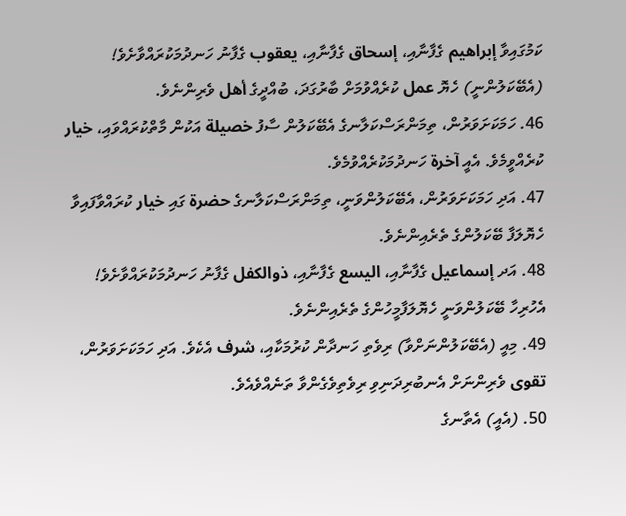ކަމުގައިވާ إبراهيم ގެފާނާއި، إسحاق ގެފާނާއި، يعقوب ގެފާނު ހަނދުމަކުރައްވާށެވެ! (އެބޭކަލުންނީ) ހެޔޮ عمل ކުރެއްވުމަށް ބާރުގަދަ، ބުއްދީގެ أهل ވެރިންނެވެ.
46. ހަމަކަށަވަރުން، ތިމަންރަސްކަލާނގެ އެބޭކަލުން ސާފު خصيلة އަކުން މާތްކުރައްވައި، خيار ކުރެއްވީމެވެ. އެއީ آخرة ހަނދުމަކުރެއްވުމެވެ.
47. އަދި ހަމަކަށަވަރުން، އެބޭކަލުންވަނީ، ތިމަންރަސްކަލާނގެ حضرة ގައި خيار ކުރައްވާފައިވާ ހެޔޮލަފާ ބޭކަލުންގެ ތެރެއިންނެވެ.
48. އަދ إسماعيل ގެފާނާއި، اليسع ގެފާނާއި، ذوالكفل ގެފާނު ހަނދުމަކުރައްވާށެވެ! އެހުރިހާ ބޭކަލުންވަނީ ހެޔޮލަފާމީހުންގެ ތެރެއިންނެވެ.
49. މިއީ (އެބޭކަލުންނަށްވާ) ރިވެތި ހަނދާން ކުރުމަކާއި، شرف އެކެވެ. އަދި ހަމަކަށަވަރުން، تقوى ވެރިންނަށް އެނބުރިދަނިވި ރިވެތިވެގެންވާ ތަނެއްވެއެވެ.
50. (އެއީ) އެތާނގެ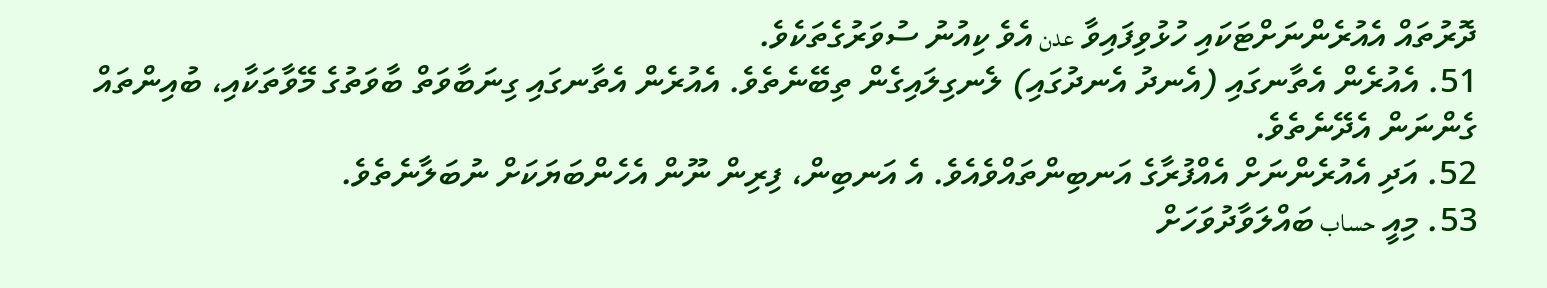ދޮރުތައް އެއުރެންނަށްޓަކައި ހުޅުވިފައިވާ عدن އެވެ ކިއުނު ސުވަރުގެތަކެވެ.
51. އެއުރެން އެތާނގައި (އެނދު އެނދުގައި) ލެނގިލައިގެން ތިބޭނެތެވެ. އެއުރެން އެތާނގައި ގިނަބާވަތް ބާވަތުގެ މޭވާތަކާއި، ބުއިންތައް ގެންނަން އެދޭނެތެވެ.
52. އަދި އެއުރެންނަށް އެއްފުރާގެ އަނބިންތައްވެއެވެ. އެ އަނބިން، ފިރިން ނޫން އެހެންބަޔަކަށް ނުބަލާނެތެވެ.
53. މިއީ حساب ބައްލަވާދުވަހަށް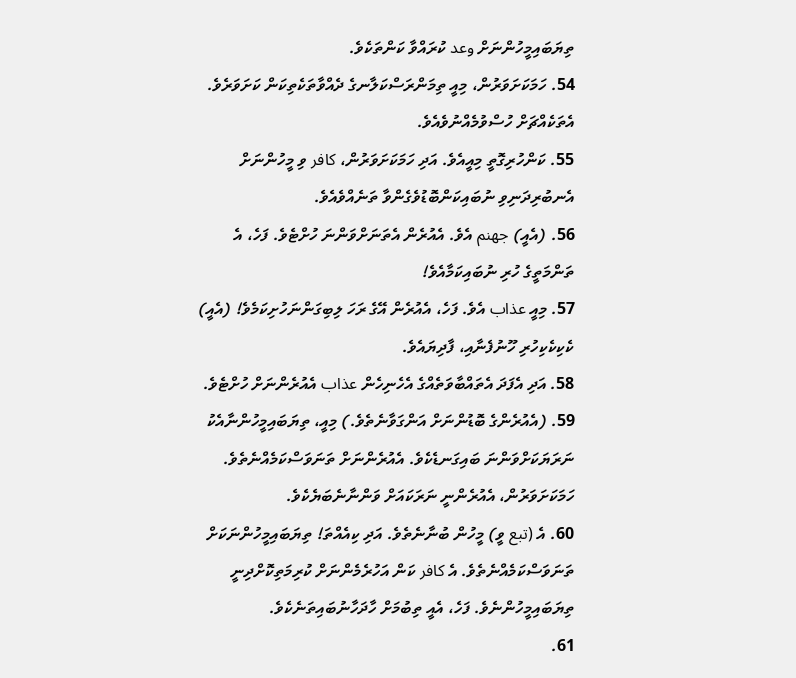ތިޔަބައިމީހުންނަށް وعد ކުރައްވާ ކަންތަކެވެ.
54. ހަމަކަށަވަރުން، މިއީ ތިމަންރަސްކަލާނގެ ދެއްވާތަކެތިކަން ކަށަވަރެވެ. އެތަކެއްޗަށް ހުސްވުމެއްނުވެއެވެ.
55. ކަންހުރިގޮތީ މިއީއެވެ. އަދި ހަމަކަށަވަރުން، كافر ވި މީހުންނަށް އެނބުރިދަނިވި ނުބައިކަންބޮޑުވެގެންވާ ތަނެއްވެއެވެ.
56. (އެއީ) جهنم އެވެ. އެއުރެން އެތަނަށްވަންނަ ހުށްޓެވެ. ފަހެ، އެ ތަންމަތީގެ ހުރި ނުބައިކަމާއެވެ!
57. މިއީ عذاب އެވެ. ފަހެ، އެއުރެން އޭގެ ރަހަ ލިބިގަންނަހުށިކަމެވެ! (އެއީ) ކެކިކެކިހުރި ހޫނުފެނާއި، ފާދިޔައެވެ.
58. އަދި އެފަދަ އެތައްބާވަތެއްގެ އެހެނިހެން عذاب އެއުރެންނަށް ހުށްޓެވެ.
59. (އެއުރެންގެ ބޮޑުންނަށް އަންގަވާނެތެވެ.) މިއީ، ތިޔަބައިމީހުންނާއެކު ނަރަޔަކަށްވަންނަ ބައިގަނޑެކެވެ. އެއުރެންނަށް ތަނަވަސްކަމެއްނެތެވެ. ހަމަކަށަވަރުން، އެއުރެންނީ ނަރަކައަށް ވަންނާނެބަޔެކެވެ.
60. އެ (تبع ވީ) މީހުން ބުނާނެތެވެ. އަދި ކިއެއްތަ! ތިޔަބައިމީހުންނަކަށް ތަނަވަސްކަމެއްނެތެވެ. އެ كافر ކަން އަހުރެމެންނަށް ކުރިމަތިކޮށްދިނީ ތިޔަބައިމީހުންނެވެ. ފަހެ، އެއީ ތިބުމަށް ހާދަހާނުބައިތަނެކެވެ.
61.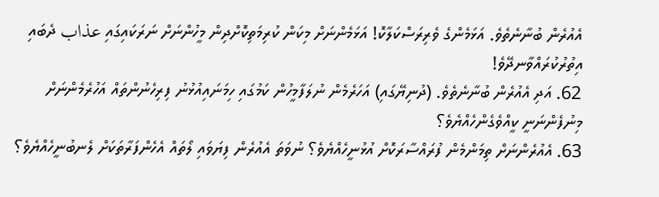އެއުރެން ބުނާނެތެވެ. އަޅަމެންގެ ވެރިރަސްކަލާކޮ! އަޅަމެންނަށް މިކަން ކުރިމަތިކޮށްދިން މީހުންނަށް ނަރަކައިގައި عذاب ދެބައި އިތުރުކުރައްވާނދޭވެ!
62. އަދި އެއުރެން ބުނާނެތެވެ. (ދުނިޔޭގައި) އަހަރެމެން ނުލަފާމީހުން ކަމުގައި ހިމަނައިއުޅުނު ފިރިހެނުންތައް އަހުރެމެންނަށް މިނުފެންނަނީ ކީއްވެގެންހެއްޔެވެ؟
63. އެއުރެންނަށް ތިމަންމެން ފުރައްސާރަކޮށް އުޅުނީހެއްޔެވެ؟ ނުވަތަ އެއުރެން ފިޔަވައި ލޯތައް އެހެންފަރާތަކަށް ލެނބުނީހެއްޔެވެ؟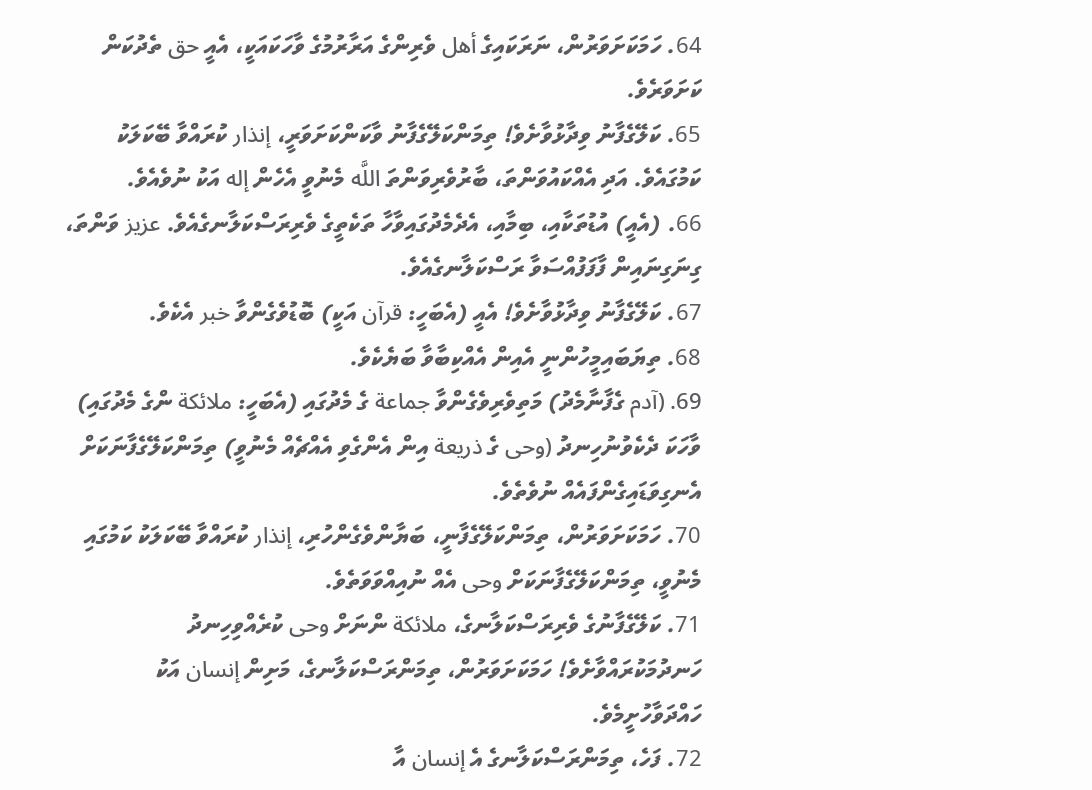64. ހަމަކަށަވަރުން، ނަރަކައިގެ أهل ވެރިންގެ އަރާރުމުގެ ވާހަކައަކީ، އެއީ حق ތެދުކަން ކަށަވަރެވެ.
65. ކަލޭގެފާނު ވިދާޅުވާށެވެ! ތިމަންކަލޭގެފާނު ވާކަންކަށަވަރީ، إنذار ކުރައްވާ ބޭކަލަކު ކަމުގައެވެ. އަދި އެއްކައުވަންތަ، ބާރުވެރިވަންތަ اللَّه މެނުވީ އެހެން إله އަކު ނުވެއެވެ.
66. (އެއީ) އުޑުތަކާއި، ބިމާއި، އެދެމެދުގައިވާހާ ތަކެތީގެ ވެރިރަސްކަލާނގެއެވެ. عزيز ވަންތަ، ގިނަގިނައިން ފާފަފުއްސަވާ ރަސްކަލާނގެއެވެ.
67. ކަލޭގެފާނު ވިދާޅުވާށެވެ! އެއީ (އެބަހީ: قرآن އަކީ) ބޮޑުވެގެންވާ خبر އެކެވެ.
68. ތިޔަބައިމީހުންނީ އެއިން އެއްކިބާވާ ބަޔެކެވެ.
69. (آدم ގެފާނާމެދު) މަތިވެރިވެގެންވާ جماعة ގެ މެދުގައި (އެބަހީ: ملائكة ންގެ މެދުގައި) ވާހަކަ ދެކެވުނުހިނދު (وحى ގެ ذريعة އިން އެންގެވި އެއްޗެއް މެނުވީ) ތިމަންކަލޭގެފާނަކަށް އެނގިވަޑައިގެންފައެއް ނުވެތެވެ.
70. ހަމަކަށަވަރުން، ތިމަންކަލޭގެފާނީ، ބަޔާންވެގެންހުރި، إنذار ކުރައްވާ ބޭކަލަކު ކަމުގައި މެނުވީ، ތިމަންކަލޭގެފާނަކަށް وحى އެއް ނުއިއްވަވަތެވެ.
71. ކަލޭގެފާނުގެ ވެރިރަސްކަލާނގެ، ملائكة ންނަށް وحى ކުރެއްވިހިނދު ހަނދުމަކުރައްވާށެވެ! ހަމަކަށަވަރުން، ތިމަންރަސްކަލާނގެ، މަށިން إنسان އަކު ހައްދަވާހުށީމެވެ.
72. ފަހެ، ތިމަންރަސްކަލާނގެ އެ إنسان އާ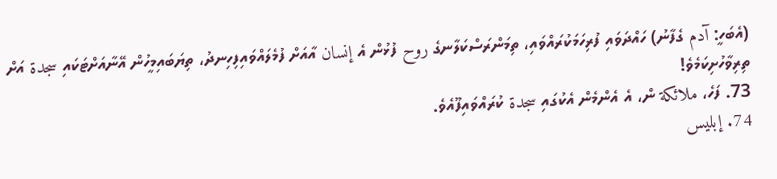(އެބަހީ: آدم ގެފާނު) ހައްދަވައި ފުރިހަމަކުރައްވައި، ތިމަންރަސްކަލާނގެ روح ފުޅުން އެ إنسان އާއަށް ފުމެލައްވައިފިހިނދު، ތިޔަބައިމީހުން އޭނާއަށްޓަކައި سجدة އަށް ތިރިވާހުށިކަމެވެ!
73. ފަހެ، ملائكة ން، އެ އެންމެން އެކުގައި سجدة ކުރައްވައިފޫއެވެ.
74. إبليس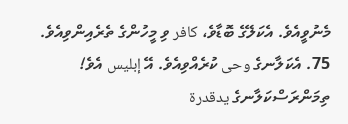މެނުވީއެވެ. އެކަލޭގެ ބޮޑާވެ، كافر ވި މީހުންގެ ތެރެއިންވިއެވެ.
75. އެކަލާނގެ وحى ކުރެއްވިއެވެ. އޭ إبليس އެވެ! ތިމަންރަސްކަލާނގެ يدقدرة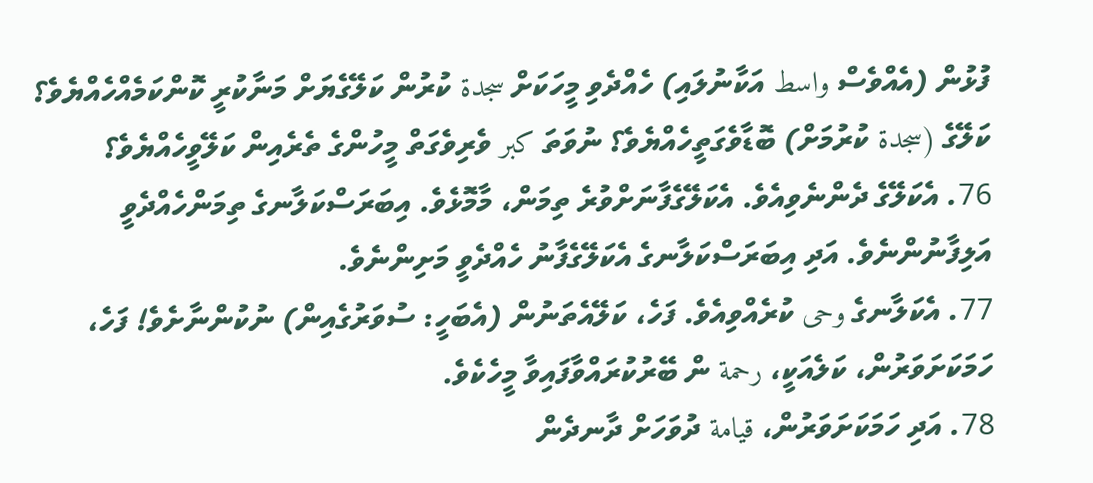ފުޅުން (އެއްވެސް واسط އަކާނުލައި) ހެއްދެވި މީހަކަށް سجدة ކުރުން ކަލޭގެޔަށް މަނާކުރީ ކޮންކަމެއްހެއްޔެވެ؟ ކަލޭގެ (سجدة ކުރުމަށް) ބޮޑާވެގަތީހެއްޔެވެ؟ ނުވަތަ كبر ވެރިވެގަތް މީހުންގެ ތެރެއިން ކަލޭވީހެއްޔެވެ؟
76. އެކަލޭގެ ދެންނެވިއެވެ. އެކަލޭގެފާނަށްވުރެ ތިމަން، މާމޮޅެވެ. އިބަރަސްކަލާނގެ ތިމަންހެއްދެވީ އަލިފާނުންނެވެ. އަދި އިބަރަސްކަލާނގެ އެކަލޭގެފާނު ހެއްދެވީ މަށިންނެވެ.
77. އެކަލާނގެ وحى ކުރެއްވިއެވެ. ފަހެ، ކަލޭއެތަނުން (އެބަހީ: ސުވަރުގެއިން) ނުކުންނާށެވެ! ފަހެ، ހަމަކަށަވަރުން، ކަލެއަކީ، رحمة ން ބޭރުކުރައްވާފައިވާ މީހެކެވެ.
78. އަދި ހަމަކަށަވަރުން، قيامة ދުވަހަށް ދާނދެން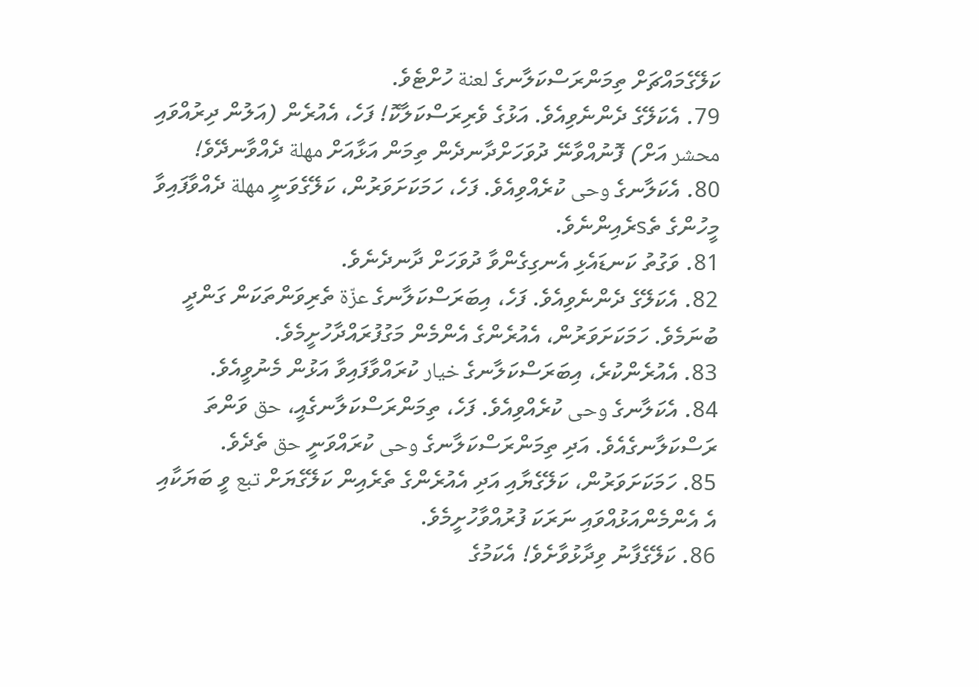ކަލޭގެމައްޗަށް ތިމަންރަސްކަލާނގެ لعنة ހުށްޓެވެ.
79. އެކަލޭގެ ދެންނެވިއެވެ. އަޅުގެ ވެރިރަސްކަލާކޮ! ފަހެ، އެއުރެން (އަލުން ދިރުއްވައި محشر އަށް) ފޮނުއްވާނޭ ދުވަހަށްދާނދެން ތިމަން އަޅާއަށް مهلة ދެއްވާނދޭވެ!
80. އެކަލާނގެ وحى ކުރެއްވިއެވެ. ފަހެ، ހަމަކަށަވަރުން، ކަލޭގެވަނީ مهلة ދެއްވާފައިވާ މީހުންގެ ތެsރެއިންނެވެ.
81. ވަގުތު ކަނޑައެޅި އެނގިގެންވާ ދުވަހަށް ދާނދެނެވެ.
82. އެކަލޭގެ ދެންނެވިއެވެ. ފަހެ، އިބަރަސްކަލާނގެ عزّة ތެރިވަންތަކަން ގަންދީ ބުނަމެވެ. ހަމަކަށަވަރުން، އެއުރެންގެ އެންމެން މަގުފުރައްދާހުށީމެވެ.
83. އެއުރެންކުރެ، އިބަރަސްކަލާނގެ خيار ކުރައްވާފައިވާ އަޅުން މެނުވީއެވެ.
84. އެކަލާނގެ وحى ކުރެއްވިއެވެ. ފަހެ، ތިމަންރަސްކަލާނގެއީ، حق ވަންތަ ރަސްކަލާނގެއެވެ. އަދި ތިމަންރަސްކަލާނގެ وحى ކުރައްވަނީ حق ތެދެވެ.
85. ހަމަކަށަވަރުން، ކަލޭގެޔާއި އަދި އެއުރެންގެ ތެރެއިން ކަލޭގެޔަށް تبع ވީ ބަޔަކާއި އެ އެންމެންއަޅުއްވައި ނަރަކަ ފުރުއްވާހުށީމެވެ.
86. ކަލޭގެފާނު ވިދާޅުވާށެވެ! އެކަމުގެ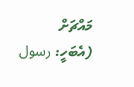މައްޗަށް (އެބަހީ: رسول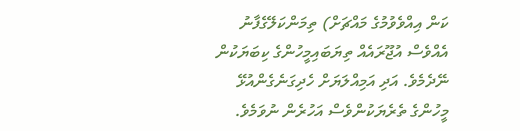ކަން އިއްވެވުމުގެ މައްޗަށް) ތިމަންކަލޭގެފާނު އެއްވެސް އުޖޫރައެއް ތިޔަބައިމީހުންގެ ކިބަޔަކުން ނޭދެމެވެ. އަދި އަމިއްލަޔަށް ހެދިގަނެގެންއުޅޭ މީހުންގެ ތެރެޔަކުންވެސް އަހުރެން ނުވަމެވެ.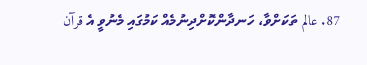87. عالم ތަކަށްވާ، ހަނދާންކޮށްދިނުމެއް ކަމުގައި މެނުވީ އެ قرآن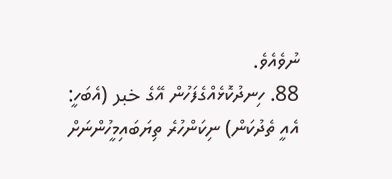ނުވެއެވެ.
88. ހިނދުކޮޅެއްގެފަހުން އޭގެ خبر (އެބަހީ: އެއީ ތެދުކަން) ނިކަންހުރެ ތިޔަބައިމީހުންނަށް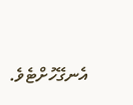އެނގޭހުށްޓެވެ.